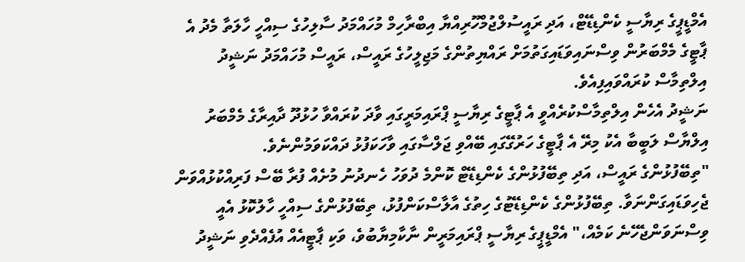އެމްޑީޕީގެ ރިޔާސީ ކެންޑިޑޭޓް، އަދި ރައީސުލްޖުމްހޫރިއްޔާ އިބްރާހިމް މުހައްމަދު ސާލިހުގެ ސިއްހީ ހާލަތާ މެދު އެ ޕާޓީގެ މެމްބަރުން ވިސްނައިވަޑައިގަތުމަށް ރައްޔިތުންގެ މަޖިލީހުގެ ރައީސް، ރައީސް މުހައްމަދު ނަޝީދު އިލްތިމާސް ކުރައްވައިފިއެވެ.
ނަޝީދު އެހެން އިލްތިމާސްކުރެއްވީ އެ ޕާޓީގެ ރިޔާސީ ޕްރައިމަރީގައި ވާދަ ކުރައްވާ ހުޅުދޫ ދާއިރާގެ މެމްބަރު އިލްޔާސް ލަބީބާ އެކު މިރޭ އެ ޕާޓީގެ ހަރުގޭގައި ބޭއްވި ޖަލްސާގައި ވާހަކަފުޅު ދައްކަވަމުންނެވެ.
"ތިބޭފުޅުންގެ ރައީސް، އަދި ތިބޭފުޅުންގެ ކެންޑިޑޭޓް ކޮންމެ ދުވަހު ހެނދުނު މުށެއް ފުރާ ބޭސް ފަރިއްކުޅުއްވަން ޖެހިވަޑައިގަންނަވާ. ތިބޭފުޅުންގެ ކެންޑިޑޭޓުގެ ހިތުގެ އާލާސްކަންފުޅު، ތިބޭފުޅުންގެ ސިއްހީ ހާލުކޮޅު އެއީ ވިސްނަވަންޖެހޭނެ ކަމެއް،" އެމްޑީޕީގެ ރިޔާސީ ޕްރައިމަރީން ނާކާމިޔާބުވެ، ވަކި ޕާޓީއެއް އުފެއްދެވި ނަޝީދު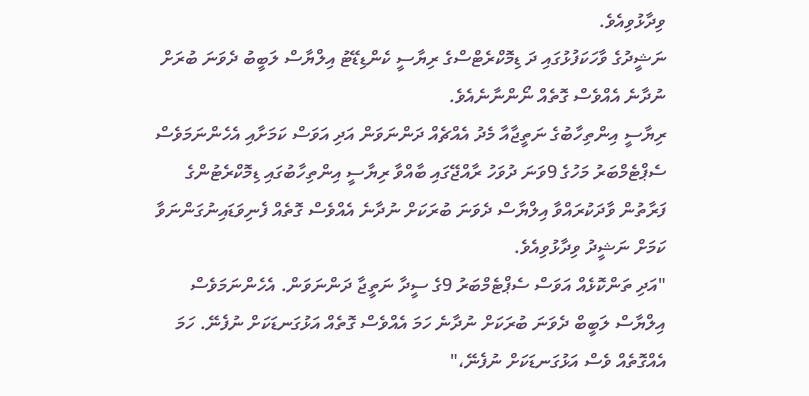ވިދާޅުވިއެވެ.
ނަޝީދުގެ ވާހަކަފުޅުގައި ދަ ޑިމޮކްރެޓްސްގެ ރިޔާސީ ކެންޑިޑޭޓު އިލްޔާސް ލަބީބު ދެވަނަ ބުރަށް ނުދާނެ އެއްވެސް ގޮތެއް ނޯންނާނެއެވެ.
ރިޔާސީ އިންތިހާބުގެ ނަތީޖާއާ މެދު އެއްޗެއް ދަންނަވަން އަދި އަވަސް ކަމަށާއި އެހެންނަމަވެސް ސެޕްޓެމްބަރު މަހުގެ 9ވަނަ ދުވަހު ރާއްޖޭގައި ބާއްވާ ރިޔާސީ އިންތިހާބުގައި ޑިމޮކްރެޓުންގެ ފަރާތުން ވާދަކުރައްވާ އިލްޔާސް ދެވަނަ ބުރަކަށް ނުދާނެ އެއްވެސް ގޮތެއް ފެނިވަޑައިނުގަންނަވާ ކަމަށް ނަޝީދު ވިދާޅުވިއެވެ.
"އަދި ތަންކޮޅެއް އަވަސް ސެޕްޓެމްބަރު 9ގެ ސީދާ ނަތީޖާ ދަންނަވަން. އެހެންނަމަވެސް އިލްޔާސް ލަބީބް ދެވަނަ ބުރަކަށް ނުދާނެ ހަމަ އެއްވެސް ގޮތެއް އަޅުގަނޑަކަށް ނުފެނޭ. ހަމަ އެއްގޮތެއް ވެސް އަޅުގަނޑަކަށް ނުފެނޭ،"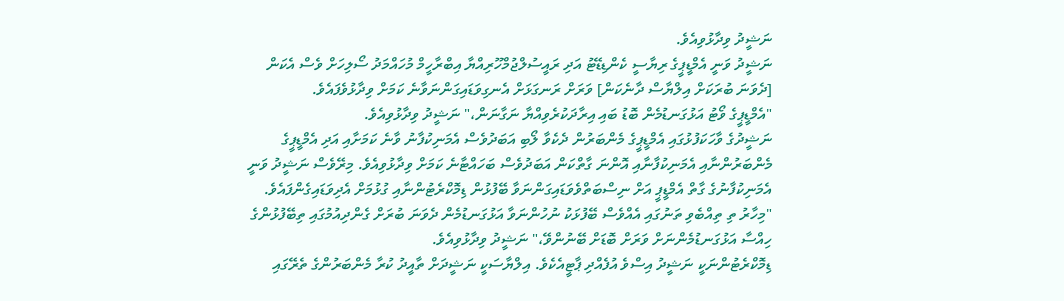ނަޝީދު ވިދާޅުވިއެވެ.
ނަޝީދު ވަނީ އެމްޑީޕީގެ ރިޔާސީ ކެންޑިޑޭޓު އަދި ރައީސުލްޖުމްހޫރިއްޔާ އިބްރާހީމް މުހައްމަދު ސޯލިހަށް ވެސް އެކަން [ދެވަނަ ބުރަކަށް އިލްޔާސް ދާނެކަން] ވަރަށް ރަނގަޅަށް އެނގިވަޑައިގަންނަވާނެ ކަމަށް ވިދާޅުވެފައެވެ.
"އެމްޑީޕީގެ ވޯޓު އަޅުގަނޑުމެން ބޮޑު ބައި އިރާދަކުރެވިއްޔާ ނަގާނަން،" ނަޝީދު ވިދާޅުވިއެވެ.
ނަޝީދުގެ ވާހަކަފުޅުގައި އެމްޑީޕީގެ މެންބަރުން ދެކެވާ ލޯބި އަބަދުވެސް އެމަނިކުފާނު ވާނެ ކަމަށާއި އަދި އެމްޑީޕީގެ މެންބަރުންނާއި އެމަނިކުފާނާއި އޮންނަ ގާތްކަން އަބަދުވެސް ބަހައްޓާނެ ކަމަށް ވިދާޅުވިއެވެ. މިރޭވެސް ނަޝީދު ވަނީ އެމަނިކުފާނުގެ ގާތް އެމްޑީޕީ އަށް ނިސްބަތްވެވަޑައިގަންނަވާ ބޭފުޅުން ޑިމޮކްރެޓުންނާއި ގުޅުމަށް އެދިވަޑައިގެންފައެވެ.
"މިހާރު ތި ތިއްބެވި ތަނުގައި އެއްވެސް ބޭފުޅަކު ނުހުންނަވާ އަޅުގަނޑުމެން ދެވަނަ ބުރަށް ގެންދިއުމުގައި ތިބޭފުޅުންގެ ހިއްސާ އަޅުގަނޑުމެންނަށް ވަރަށް ބޮޑަށް ބޭނުންވޭ،" ނަޝީދު ވިދާޅުވިއެވެ.
ޑިމޮކްރެޓުންނަކީ ނަޝީދު އިސްވެ އުފެއްދި ޕާޓީއެކެވެ. އިލްޔާސަކީ ނަޝީދަށް ތާއީދު ކުރާ މެންބަރުންގެ ތެރޭގައި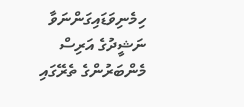ހިމެނިވަޑައިގަންނަވާ ނަޝީދުގެ އަރިސް މެންބަރުންގެ ތެރޭގައި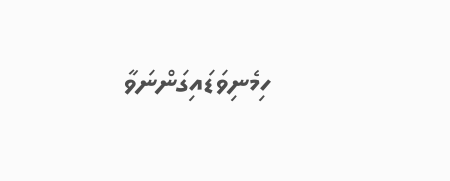ހިމެނިވަޑައިގަންނަވާ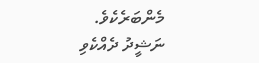މެންބަރެކެވެ.
ނަޝީދު ދެއްކެވި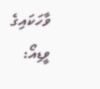ވާހަކައިގެ ވީޑިއޯ: